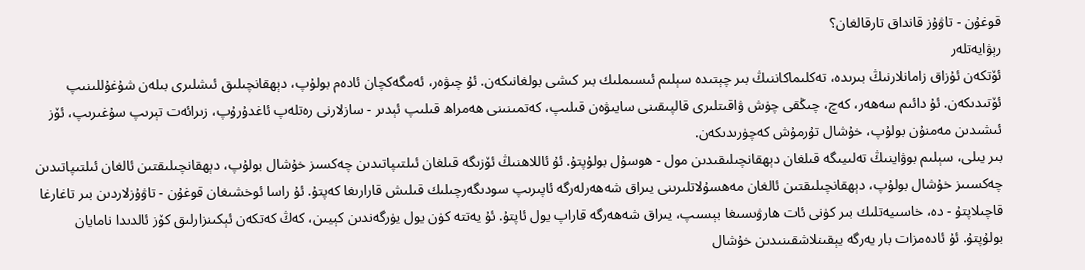قوغۇن - تاۋۇز قانداق تارقالغان؟
رېۋايەتلەر
ئۆتكەن ئۇزاق زامانلارنىڭ بىرىدە، تەكلىماكاننىڭ بىر چېتىدە سېلىم ئىسىملىك بىر كىشى بولغانىكەن. ئۇ چىۋەر، ئەمگەكچان ئادەم بولۇپ، دېھقانچىلىق ئىشلىرى بىلەن شۇغۇللىنىپ ئۆتىدىكەن. ئۇ دائىم سەھەر، كەچ، چىڭقى چۈش ۋاقىتلىرى قالپىقىنى سايىۋەن قىلىپ، كەتمىنىنى ھەمراھ قىلىپ ئېدىر - سازلارنى رەتلەپ ئاغدۇرۇپ، زىرائەت تېرىپ سۇغىرىپ، ئۆز ئىشىدىن مەمنۇن بولۇپ، خۇشال تۇرمۇش كەچۈرىدىكەن.
بىر يىلى، سېلىم بوۋاينىڭ تەلىيىگە قىلغان دېھقانچىلىقىدىن مول - ھوسۇل بولۇپتۇ. ئۇ ئاللاھنىڭ ئۆزىگە قىلغان ئىلتىپاتىدىن چەكسىز خۇشال بولۇپ، دېھقانچىلىقتىن ئالغان ئىلتىپاتىدىن چەكسىىز خۇشال بولۇپ، دېھقانچىلىقتىن ئالغان مەھسۇلاتلىرىنى يىراق شەھەرلەرگە ئاپىرىپ سودىگەرچىلىك قىلىش قارارىغا كەپتۇ. ئۇ راسا ئوخشىغان قوغۇن - تاۋۇزلاردىن بىر تاغارغا قاچىلاپتۇ - دە، خاسىيەتلىك بىر كۈنى ئات ھارۋىسىغا بېسىپ، يىراق شەھەرگە قاراپ يول ئاپتۇ. ئۇ يەتتە كۈن يول يۈرگەندىن كېيىن، كەڭ كەتكەن ئېكىنزارلىق كۆز ئالدىدا نامايان بولۇپتۇ. ئۇ ئادەمزات بار يەرگە يېقىنلاشقىنىدىن خۇشال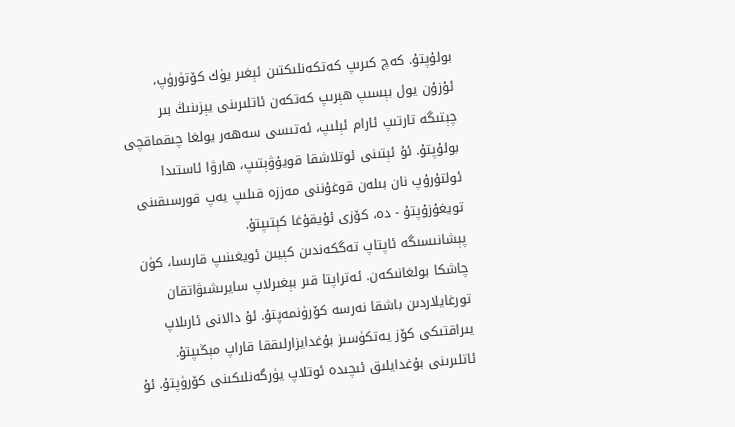بولۇپتۇ. كەچ كىرىپ كەتكەنلىكتىن ئېغىر يۈك كۆتۈرۈپ، ئۇزۇن يول بېسىپ ھېرىپ كەتكەن ئاتلىرىنى يېزىنىڭ بىر چېتىگە تارتىپ ئارام ئېلىپ، ئەتىسى سەھەر يولغا چىقماقچى بولۇپتۇ. ئۇ ئېتىنى ئوتلاشقا قويۇۋېتىپ، ھارۋا ئاستىدا ئولتۇرۇپ نان بىلەن قوغۇننى مەززە قىلىپ يەپ قورسىقىنى تويغۇزۇپتۇ - دە، كۆزى ئۇيقۇغا كېتىپتۇ.
پېشانىسىگە ئاپتاپ تەگكەندىن كېيىن ئويغىنىپ قارىسا، كۈن چاشكا بولغانىكەن. ئەتراپتا قىر بېغىرلاپ سايرىشىۋاتقان تورغايلاردىن باشقا نەرسە كۆرۈنمەپتۇ. ئۇ دالانى ئارىلاپ يىراقتىكى كۆز يەتكۈسىز بۇغدايزارلىققا قاراپ مېڭىپتۇ. ئاتلىرىنى بۇغدايلىق ئىچىدە ئوتلاپ يۈرگەنلىكىنى كۆرۈپتۇ. ئۇ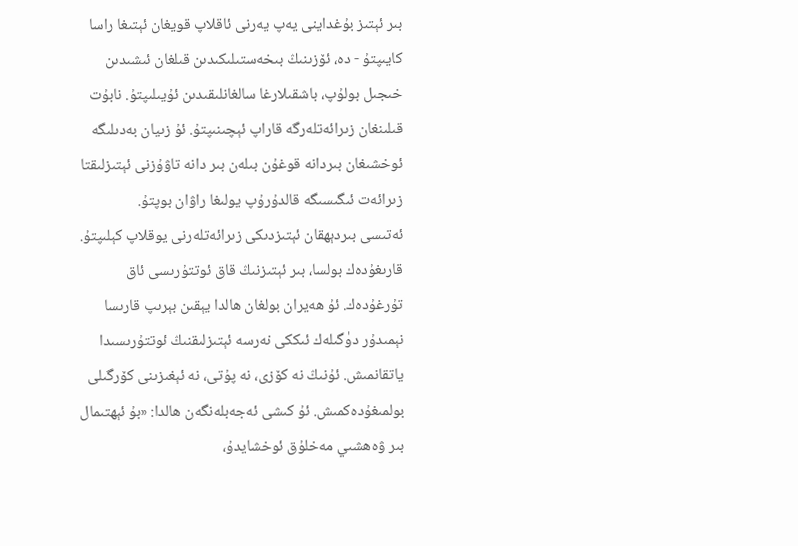بىر ئېتىز بۇغداينى يەپ يەرنى ئاقلاپ قويغان ئېتىغا راسا كايىپتۇ - دە، ئۆزىنىڭ بىخەستىلىكىدىن قىلغان ئىشىدىن خىجىل بولۇپ، باشقىلارغا سالغانلىقىدىن ئۇيىلىپتۇ. نابۇت قىلىنغان زىرائەتلەرگە قاراپ ئېچىنىپتۇ. ئۇ زىيان بەدىلىگە ئوخشىغان بىردانە قوغۇن بىلەن بىر دانە تاۋۇزنى ئېتىزلىقتا زىرائەت ئىگىسىگە قالدۇرۇپ يولىغا راۋان بوپتۇ.
ئەتىسى بىردېھقان ئېتىزدىكى زىرائەتلەرنى يوقلاپ كېلىپتۇ. قارىغۇدەك بولسا، بىر ئېتىزنىڭ قاق ئوتتۇرىسى ئاق تۇرغۇدەك. ئۇ ھەيران بولغان ھالدا يېقىن بېرىپ قارىسا نېمىدۇر دۈگىلەك ئىككى نەرسە ئېتىزلىقنىڭ ئوتتۇرىسىدا ياتقانمىش. ئۇنىڭ نە كۆزى، نە پۇتى، نە ئېغىزىنى كۆرگىلى بولمىغۇدەكمىش. ئۇ كىشى ئەجەبلەنگەن ھالدا: «بۇ ئېھتىمال بىر ۋەھشىي مەخلۇق ئوخشايدۇ،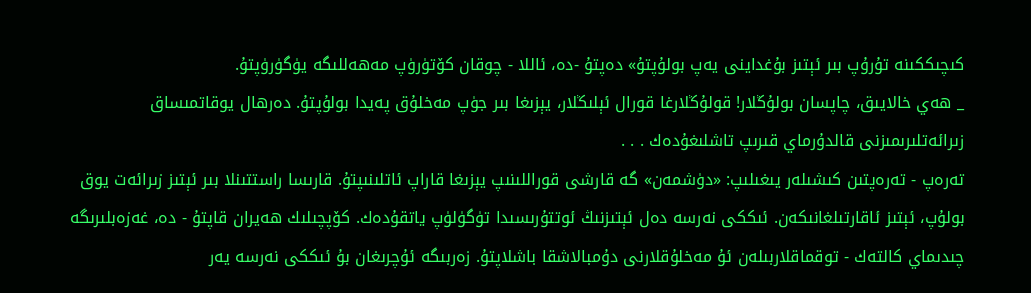كىچىككىنە تۇرۇپ بىر ئېتىز بۇغداينى يەپ بولۇپتۇ» دەپتۇ -دە، ئاللا - چوقان كۆتۈرۈپ مەھەللىگە يۈگۈرۈپتۇ.
_ ھەي خالايىق، چاپسان بولۇڭلار! قولۇڭلارغا قورال ئېلىڭلار، يېزىغا بىر جۈپ مەخلۇق پەيدا بولۇپتۇ. دەرھال يوقاتمىساق زىرائەتلىرىمىزنى قالدۇرماي قىرىپ تاشلىغۇدەك . . .
تەرەپ - تەرەپتىن كىشىلەر يىغىلىپ: «دۈشمەن» گە قارشى قوراللىنىپ يېزىغا قاراپ ئاتلىنىپتۇ. قارىسا راستتىنلا بىر ئېتىز زىرائەت يوق بولۇپ، ئېتىز ئاقارتىلغانىكەن. ئىككى نەرسە دەل ئېتىزنىڭ ئوتتۇرىسىدا تۈگۈلۈپ ياتقۇدەك. كۆپچىلىك ھەيران قاپتۇ - دە، غەزەبلىرىگە چىدىماي كالتەك - توقماقلاربىلەن ئۇ مەخلۇقلارنى دۇمبالاشقا باشلاپتۇ. زەربىگە ئۇچرىغان بۇ ئىككى نەرسە يەر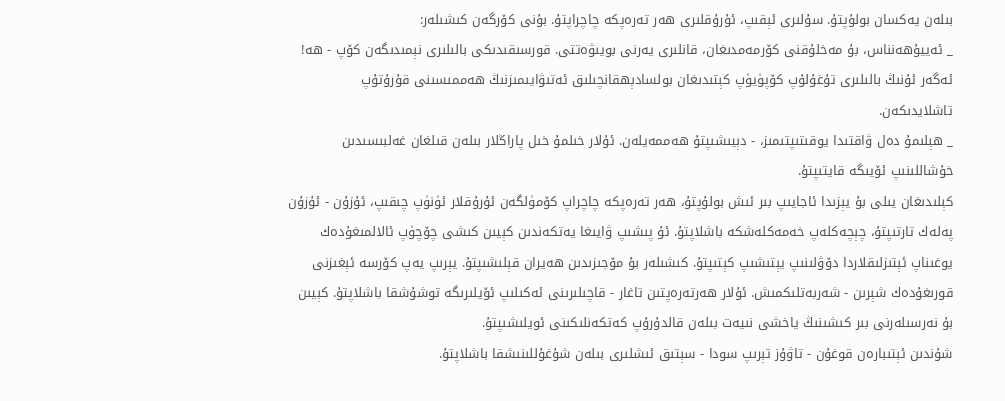بىلەن يەكسان بولۇپتۇ. سۇلىرى ئېقىپ، ئۇرۇقلىرى ھەر تەرەپكە چاچراپتۇ. بۇنى كۆرگەن كىشىلەر:
_ ئەييۇھەنناس، بۇ مەخلۇقنى كۆرمەمدىغان، قانلىرى يەرنى بويىۋەتتى. قورسىقىدىكى بالىلىرى نېمىدىگەن كۆپ - ھە! ئەگەر ئۇنىڭ بالىلىرى تۇغۇلۇپ كۆپۈيۈپ كېتىدىغان بولسادېھقانچىلىق ئەتىۋايىمىزنىڭ ھەممىسىنى قۇرۇتۇپ تاشلايدىكەن.
_ ھېلىمۇ دەل ۋاقتىدا يوقىتىپتىمىز، - دېيىشىپتۇ ھەممەيلەن. ئۇلار خىلمۇ خىل پاراڭلار بىلەن قىلغان غەلبىسىدىن خۇشاللىنىپ ئۆيىگە قايتىپتۇ.
كېلىدىغان يىلى بۇ يېزىدا ئاجايىپ بىر ئىش بولۇپتۇ، ھەر تەرەپكە چاچراپ كۆمۈلگەن ئۇرۇقلار ئۈنۈپ چىقىپ، ئۇزۇن - ئۇزۇن پەلەك تارتىپتۇ، چېچەكلەپ خەمەكلەشكە باشلاپتۇ. ئۇ پىشىپ ۋايىغا يەتكەندىن كېيىن كىشى چۆچۈپ ئالالمىغۇدەك يوغىناپ ئېتىزلىقلاردا دۆۋلىنىپ يېتىشىپ كېتىپتۇ. كىشىلەر بۇ مۆجىزىدىن ھەيران قېلىشىپتۇ. يېرىپ يەپ كۆرسە ئېغىزنى قورىغۇدەك شېرىن - شەربەتلىكمىش. ئۇلار ھەرتەرەپتىن تاغار - قاچىلىرىنى ئەكىلىپ ئۆيلىرىگە توشۇشقا باشلاپتۇ. كېيىن بۇ نەرسىلەرنى بىر كىشىنىڭ ياخشى نىيەت بىلەن قالدۇرۇپ كەتكەنلىكىنى ئويلىشىپتۇ.
شۇندىن ئېتىبارەن قوغۇن - تاۋۇز تېرىپ سودا - سېتىق ئىشلىرى بىلەن شۇغۇللىنىشقا باشلاپتۇ.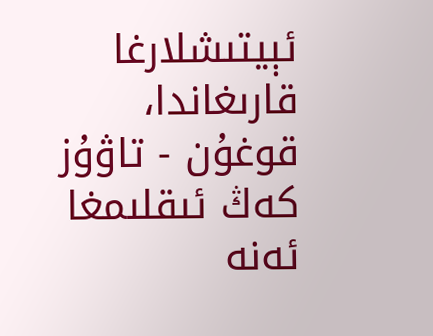ئېيتىشلارغا قارىغاندا، قوغۇن - تاۋۇز كەڭ ئىقلىمغا ئەنە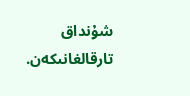شۇنداق تارقالغانىكەن.